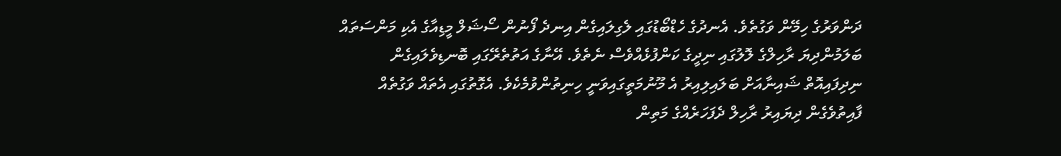ދަންވަރުގެ ހިމޭން ވަގުތެވެ. އެނދުގެ ހެޑްބޯޑުގައި ލެގިލައިގެން އިނދެ ފޯނުން ސޯޝަލް މީޑިއާގެ އެކި މަންސަތައް ބަލަމުންދިޔަ ރާހިލްގެ ލޮލުގައި ނިދީގެ ކަންފުޅެއްވެސް ނެތެވެ. އޭނާގެ އަތުތެރޭގައި ބޮނޑިވެލައިގެން ނިދިފައިއޮތް ޝައިނާއަށް ބަލައިލިއިރު އެ މޫނުމަތީގައިވަނީ ހިނިތުންވުމެކެވެ. އެގޮތުގައި އެތައް ވަގުތެއް ފާއިތުވެގެން ދިޔައިރު ރާހިލް ދެފަހަރެއްގެ މަތިން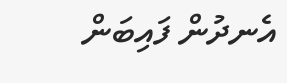އެނދުން ފައިބަން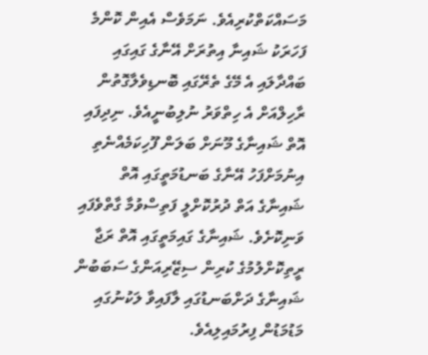މަސައްކަތްކުރިއެވެ. ނަމަވެސް އެއިން ކޮންމެ ފަހަރަކު ޝައިނާ އިތުރަށް އޭނާގެ ގައިގައި ބައްދާލައި އެ މޭގެ ތެރޭގައި ބޮނޑިވެލާގޮތުން ރާހިލްއަށް އެ ހިތްވަރު ނުލިބުނީއެވެ. ނިދިފައި އޮތް ޝައިނާގެ މޫނަށް ބަލަން ފޫހިކަމެއްނެތި އިނުމަށްފަހު އޭނާގެ ބަނޑުމަތީގައި އޮތް ޝައިނާގެ އަތް ދުރުކޮށްލީ ފަތިސްވުމާ ގާތްވެފައި ވަނިކޮށެވެ. ޝައިނާގެ ގައިމަތީގައި އޮތް ރަޖާ ރީތިކޮށްލުމުގެ ކުރިން ސިޒޭރިއަންގެ ސަބަބުން ޝައިނާގެ ދަށްބަނޑުގައި ލާފައިވާ ލަކުނުގައި މަޑުމަޑުން ފިރުމައިލިއެވެ.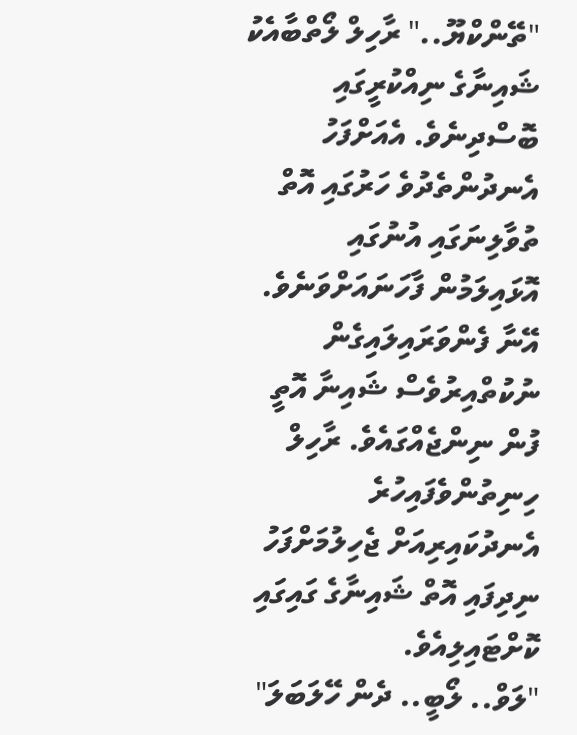"ތޭންކްޔޫ.." ރާހިލް ލޯތްބާއެކު ޝައިނާގެ ނިއްކުރީގައި ބޮސްދިނެވެ. އެއަށްފަހު އެނދުންތެދުވެ ހަރުގައި އޮތް ތުވާލިނަގައި އުނުގައި އޮޅައިލަމުން ފާހަނައަށްވަނެވެ. އޭނާ ފެންވަރައިލައިގެން ނުކުތްއިރުވެސް ޝައިނާ އޮތީ ފުން ނިންޖެއްގައެވެ. ރާހިލް ހިނިތުންވެފައިހުރެ އެނދުކައިރިއަށް ޖެހިލުމަށްފަހު ނިދިފައި އޮތް ޝައިނާގެ ގައިގައި ކޮށްޓައިލިއެވެ.
"ލަވް.. ލޯބީ.. ދެން ހޭލަބަލަ"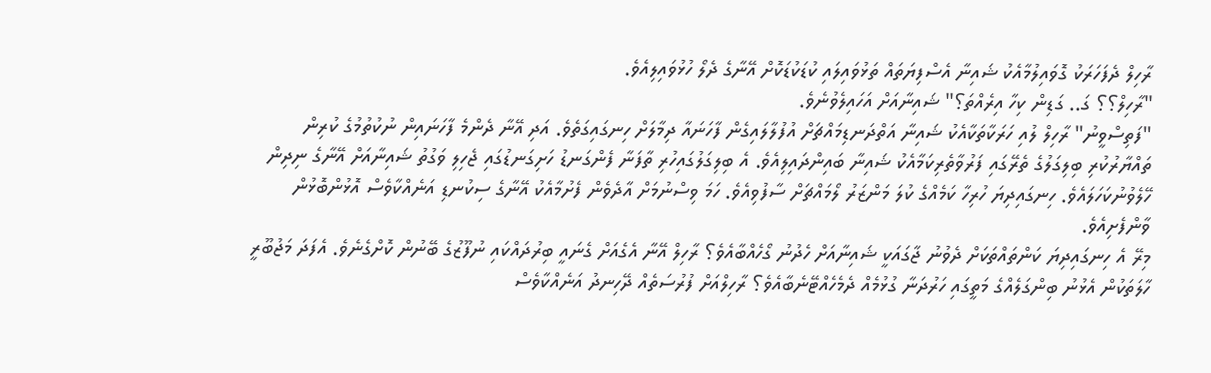ރާހިލް ދެފަހަރަކު ގޮވައިލުމާއެކު ޝައިނާ އެސްފިޔަތައް ތަޅުވައިލައި ކުޑަކުޑަކޮށް އޭނާގެ ދެލޯ ހުޅުވައިލިއެވެ.
"ރާހިލް؟؟ ގަ.. ގަޑިން ކިހާ އިރެއްތަ؟" ޝައިނާއަށް އަހައިލެވުނެވެ.
"ފަތިސްވީނު" ރާހިލް ލުއި ހަރަކާތަކާއެކު ޝައިނާ އަތްދަނޑިމައްޗަށް އުފުލާލައިގެން ފާހަނައާ ދިމާލަށް ހިނގައިގަތެވެ. އަދި އޭނާ ދެންމެ ފާހަނައިން ނުކުތުމުގެ ކުރިން ތައްޔާރުކުރި ބިލިގަލުގެ ތެރޭގައި ފަރުވާތެރިކަމާއެކު ޝައިނާ ބައިންދައިލިއެވެ. އެ ބިލިގަލުގައިހުރި ތާފަނާ ފެންގަނޑު ހަށިގަނޑުގައި ޖެހިލި ވަގުތު ޝައިނާއަށް އޭނާގެ ނިދިން ހޭލެވުނުކަހަލައެވެ. ހިނގައިދިޔަ ހުރިހާ ކަމެއްގެ ކުލަ މަންޒަރު ލޯމައްޗަށް ސާފުވިއެވެ. ހަމަ ވިސްނުމަށް އާދެވެން ފެށުމާއެކު އޭނާގެ ސިކުނޑި އަނެއްކާވެސް އޮޅުންބޮޅުން ވާންފެށިއެވެ.
މިރޭ އެ ހިނގައިދިޔަ ކަންތައްތަކަށް ދެވުނު ޖާގައަކީ ޝައިނާއަށް ހެދުނު ގޯހެއްބާއެވެ؟ ރާހިލް އޭނާ އެގެއަށް ގެނައީ ބިރުދައްކައި ނުފޫޒުގެ ބޭނުން ކޮށްގެނެވެ. އެފަދަ މަޖުބޫރީ ހާލަތަކުން އެޅުނު ބިންގަލެއްގެ މަތީގައި ހަރުދަނާ ގުޅުމެއް ދެމެހެއްޓޭނެބާއެވެ؟ ރާހިލްއަށް ފުރުސަތެއް ދޭހިނދު އަނެއްކާވެސް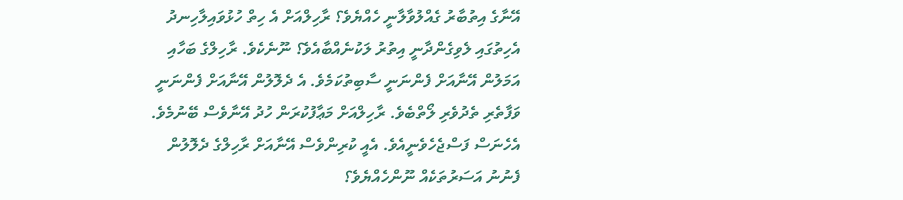އޭނާގެ އިތުބާރު ގެއްލުވާލާނީ ހެއްޔެވެ؟ ރާހިލްއަށް އެ ހިތް ހުޅުވައިލާހިނދު އެހިތުގައި ލެވިގެންދާނީ އިތުރު ލަކުނެއްބާއެވެ؟ ނޫނެކެވެ. ރާހިލްގެ ބަހާއި އަމަލުން އޭނާއަށް ފެންނަނީ ސާބިތުކަމެވެ. އެ ދެލޮލުން އޭނާއަށް ފެންނަނީ ވަފާތެރި ތެދުވެރި ލޯތްބެވެ. ރާހިލްއަށް މަޢާފުކުރަން ހުދު އޭނާވެސް ބޭނުމެވެ. އެހެނަސް ފަސްޖެހެވެނީއެވެ. އެއީ ކުރިންވެސް އޭނާއަށް ރާހިލްގެ ދެލޮލުން ފެނުނު އަސަރުތަކެއް ނޫންހެއްޔެވެ؟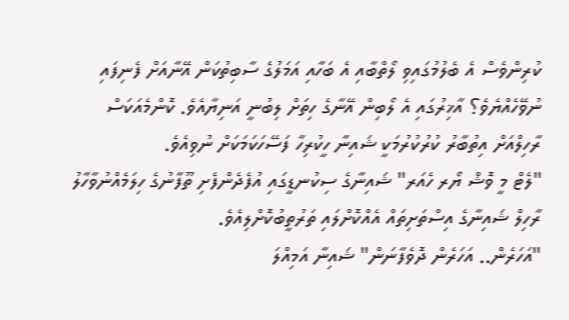ކުރިންވެސް އެ ބެލުމުގައިވި ލޯތްބާއި އެ ބަހާއި އަމަލުގެ ސާބިތުކަން އޭނާއަށް ފެނިފައި ނުވޭހެއްޔެވެ؟ އާޚިރުގައި އެ ލޯބިން އޭނާގެ ހިތަށް ލިބުނީ އަނިޔާއެވެ. ކޮންމެއަކަސް ރާހިލްއަށް އިތުބާރު ކުރުކުރުމަކީ ޝައިނާ ހީކުރިހާ ފަސޭހަކަމަކަށް ނުވިއެވެ.
"ލެޓް މީ ވޮޝް ޔޯރ ހެއަރ" ޝައިނާގެ ސިކުނޑީގައި އުފެދެންފެށި ތޫފާނުގެ ހިލަމެއްނުވާހާލު ރާހިލް ޝައިނާގެ އިސްތަށިތައް އެއްކޮށްލައި ތަރުތީބުކޮށްލިއެވެ.
"އަހަރެން.. އަހަރެން ދޮވެފާނަން" ޝައިނާ އަމިއްލަ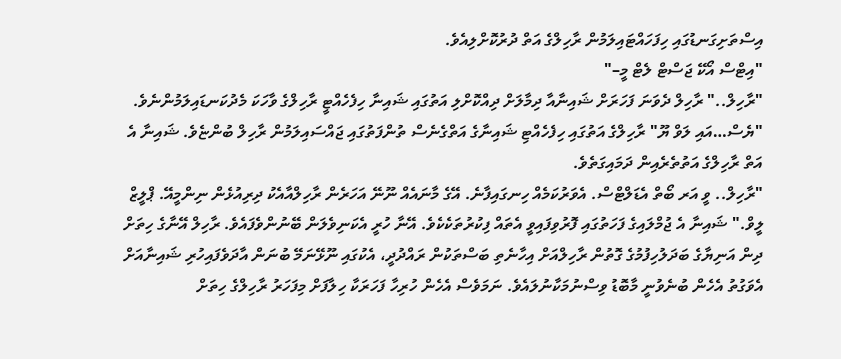އިސްތަށިގަނޑުގައި ހިފަހައްޓައިލަމުން ރާހިލްގެ އަތް ދުރުކޮށްލިއެވެ.
"އިޓްސް އޯކޭ ޖަސްޓް ލެޓް މީ–"
"ރާހިލް.." ރާހިލް ދެވަނަ ފަހަރަށް ޝައިނާއާ ދިމާލަށް ދިއްކޮށްލި އަތުގައި ޝައިނާ ހިފެހެއްޓީ ރާހިލްގެ ވާހަކަ މެދުކަނޑައިލަމުންނެވެ.
"ޔެސް…އައި ލަވް ޔޫ" ރާހިލްގެ އަތުގައި ހިފެހެއްޓި ޝައިނާގެ އަތްގެނެސް ތުންފަތުގައި ޖައްސައިލަމުން ރާހިލް ބުންޏެވެ. ޝައިނާ އެ އަތް ރާހިލްގެ އަތުތެރެއިން ދަމައިގަތެވެ.
"ރާހިލް.. ވީ އަރ ބޯތް އެޑަލްޓްސް. އެވަރުކަމެއް ހިނގައިފާނެ. އޭގެ މާނައެއް ނޫނޭ އަހަރެން ރާހިލްއާއެކު ދިރިއުޅެން ނިންމީއޭ. ޕްލީޒް ލީވް." ޝައިނާ އެ ޖުމްލައިގެ ފަހަތުގައި ފޮރުވިފައިވީ އެތައް ފިކުރުތަކެކެވެ. އޭނާ ހުރީ އެކަނިވެލަން ބޭނުންވެފައެވެ. ރާހިލް އޭނާގެ ހިތަށް ދިން އަނިޔާގެ ބަދަލުހިފުމުގެ ގޮތުން ރާހިލްއަށް އިހާނެތި ބަސްތަކުން ރައްދުދީ، އެކުގައި ނޫޅޭނަމޭ ބުނަން އާދަވެފައިހުރި ޝައިނާއަށް އެވަގުތު އެހެން ބުނެވުނީ މާބޮޑު ވިސްނުމަކާނުލައެވެ. ނަމަވެސް އެހެން ހުރިހާ ފަހަރަކާ ހިލާފަށް މިފަހަރު ރާހިލްގެ ހިތަށް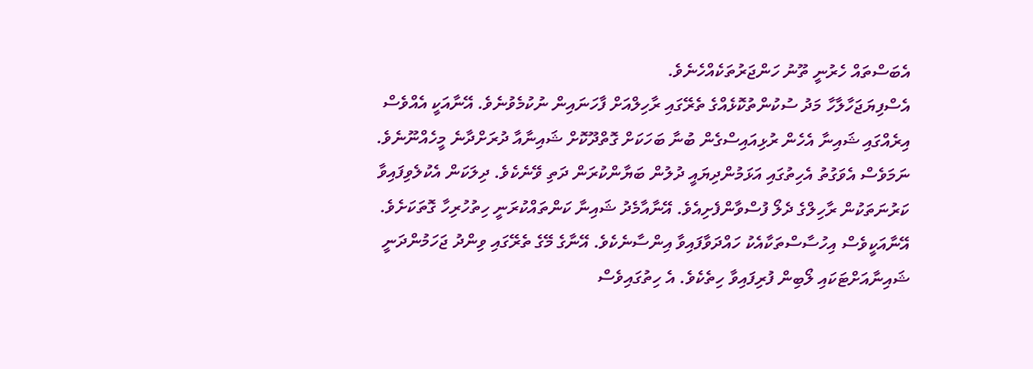އެބަސްތައް ހެރުނީ ތޫނު ހަންޖަރުތަކެއްހެނެވެ.
އެސްފިޔަޖަހާލާހާ މަދު ސުކުންތުކޮޅެއްގެ ތެރޭގައި ރާހިލްއަށް ފާހަނައިން ނުކުމެވުނެވެ. އޭނާއަކީ އެއްވެސް އިރެއްގައި ޝައިނާ އެހެން ރުޅިއައިސްގެން ބުނާ ބަހަކަށް ގޮތްދޫކޮށް ޝައިނާއާ ދުރަށްދާނެ މީހެއްނޫނެވެ. ނަމަވެސް އެވަގުތު އެހިތުގައި އަޅަމުންދިޔައީ ދުލުން ބަޔާންކުރަން ދަތި ވޭނެކެވެ. ދިލަކަން އެކުލެވިފައިވާ ކަރުނަތަކުން ރާހިލްގެ ދެލޯ ފުސްވާންފެށިއެވެ. އޭނާއާމެދު ޝައިނާ ކަންތައްކުރަނީ ހިތުހުރިހާ ގޮތަކަށެވެ. އޭނާއަކީވެސް އިހުސާސްތަކާއެކު ހައްދަވާފައިވާ އިންސާނެކެވެ. އޭނާގެ މޭގެ ތެރޭގައި ވިންދު ޖަހަމުންދަނީ ޝައިނާއަށްޓަކައި ލޯބިން ފުރިފައިވާ ހިތެކެވެ. އެ ހިތުގައިވެސް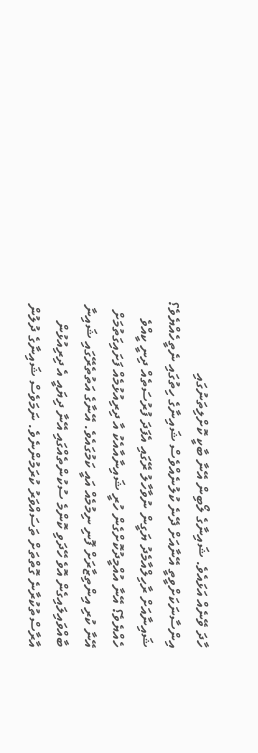ހާދަ ވޭނެއް އަޅައެވެ. ޝައިނާގެ ލޯބިން އޭނާ ބާކީ ކޮށްލިތަނުގައި އިންސާނަކަށްވީތީ އޭނާއަށް ދޭނެ ކުލުނެއްވެސް ޝައިނާގެ ހިތުގައި ނެތީހެއްޔެވެ؟ ޝައިނާއަށް ރާހިލްއާމެދު ޔަގީން ނުވާހާލު ރޭގައި އެފަދަ ފުރުސަތެއް ދިނީ ކީއްވެ ހެއްޔެވެ؟ އޭނާ އުއްމީދުކޮށްގެން ހުރީ ޝައިނާއާއެކު އާ ދިރިއުޅުމެއް ފަށައިގަތުމަށް އޭނާ ކުރި އިންތިޒާރަށް ފޮނި ނިމުމެއް އައީ ކަމުގައެވެ. އޭނާގެ އަތުތެރޭގައި ޝައިނާ ބާއްވައިލައިގެން އޮވެ ހޭދަވި ކޮންމެ ސުކުންތެއްގައި އޭނާ ދިޔައީ އެ ދިރިއުޅުން އާރާސްތުކުރާނެ ގޮތްތަށް ތަސައްވަރު ކުރަމުންނެވެ. ނަމަވެސް ޝައިނާގެ ދުލުން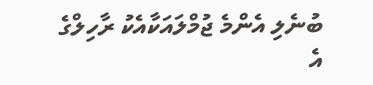ބުނެލި އެންމެ ޖުމްލައަކާއެކު ރާހިލްގެ އެ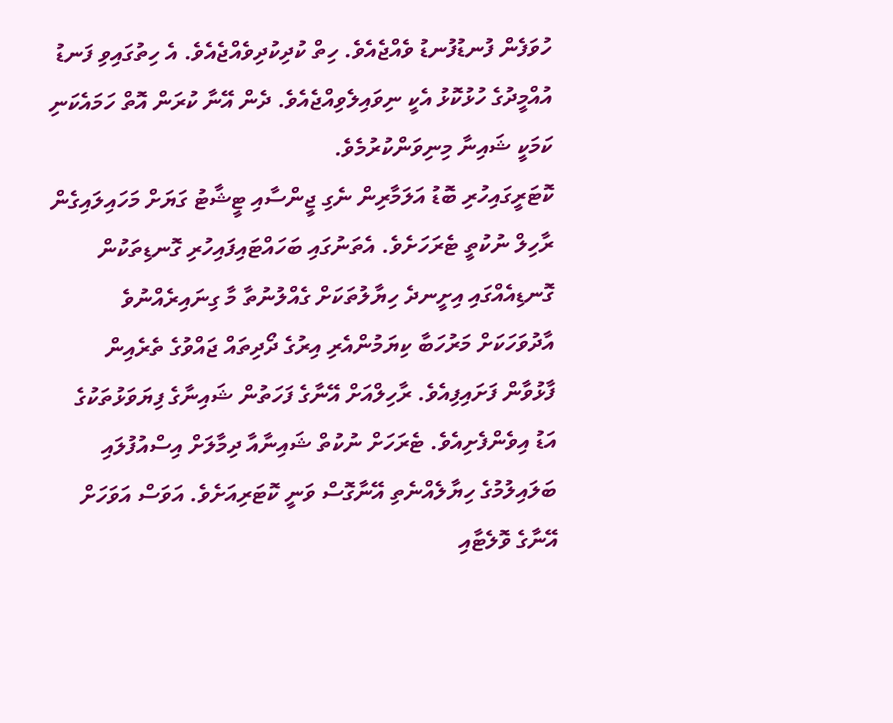ހުވަފެން ފުނޑުފުނޑު ވެއްޖެއެވެ. ހިތް ކުދިކުދިވެއްޖެއެވެ. އެ ހިތުގައިވި ފަނޑު އުއްމީދުގެ ހުޅުކޮޅު އެކީ ނިވައިލެވިއްޖެއެވެ. ދެން އޭނާ ކުރަން އޮތް ހަމައެކަނި ކަމަކީ ޝައިނާ މިނިވަންކުރުމެވެ.
ކޮޓަރީގައިހުރި ބޮޑު އަލަމާރިން ނެގި ޖީންސާއި ޓީޝާޓު ގަޔަށް މަހައިލައިގެން ރާހިލް ނުކުތީ ޓެރަހަށެވެ. އެތަނުގައި ބަހައްޓައިފައިހުރި ގޮނޑިތަކުން ގޮނޑިއެއްގައި އިށީނދެ ހިޔާލުތަކަށް ގެއްލުނުތާ މާ ގިނައިރެއްނުވެ އާދުވަހަކަށް މަރުހަބާ ކިޔަމުންއެރި އިރުގެ ދޯދިތައް ޖައްވުގެ ތެރެއިން ފާޅުވާން ފަށައިފިއެވެ. ރާހިލްއަށް އޭނާގެ ފަހަތުން ޝައިނާގެ ފިޔަވަޅުތަކުގެ އަޑު އިވެންފެށިއެވެ. ޓެރަހަށް ނުކުތް ޝައިނާއާ ދިމާލަށް އިސްއުފުލައި ބަލައިލުމުގެ ހިޔާލެއްނެތި އޭނާގޮސް ވަނީ ކޮޓަރިއަށެވެ. އަވަސް އަވަހަށް އޭނާގެ ވޮލެޓާއި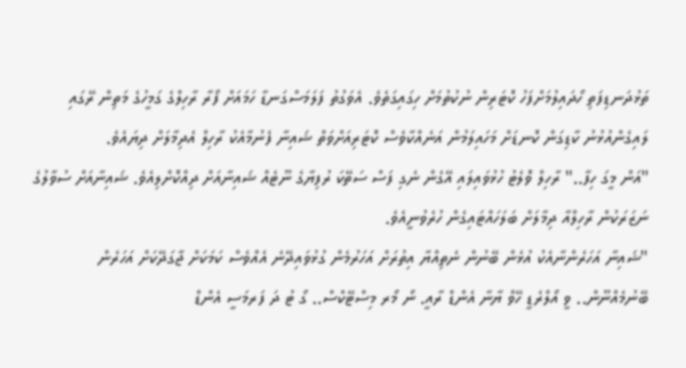ތަޅުދަނޑިފަތި ހޯދައިލުމަށްފަހު ކޮޓަރިން ނުކުތުމަށް ހިގައިގަތެވެ. އެވަގުތު ފަލަމަސްގަނޑާ ހަމައަށް ފޯރާ ރާހިލްގެ ގަމީހުގެ މަތިން ރޭގައި ލައިގެންއުޅުނު ކާޑިގަން ކޮނޑަށް މަހައިލަމުން އަނެއްކާވެސް ކޮޓަރިއަށްވަތް ޝައިނާ ފެނުމާއެކު ރާހިލް އެދިމާލަށް ދިޔައެވެ.
"އަން މީގަ ހިފާ.." ރާހިލް ވޮލެޓު ހުޅުވައިލައި އޭގެން ނެގި ފަސް ސަތޭކަ ރުފިޔާގެ ނޫޓެއް ޝައިނާއަށް ދިއްކޮށްލިއެވެ. ޝައިނާއަށް ސުވާލުގެ ނަޒަރަކުން ރާހިލްއާ ދިމާލަށް ބަލަހައްޓައިގެން ހުރެވުނީއެވެ.
"ޝައިނާ އަހަރެންނާއެކު އުޅެން ބޭނުން ނެތިއްޔާ އިތުރަށް އަހަރުމެން ގުޅުވައިދޭނެ އެއްވެސް ކަމަކަށް ޖާގަދޭކަށް އަހަރެން ބޭނުމެއްނޫން.. ވީ އޯލްރެޑީ ހޭވް ޔާނާ އެންޑް ރާއީ. ނޯ މޯރ މިސްޓޭކްސް.. ގޯ ޓު ދަ ފަރމަސީ އެންޑް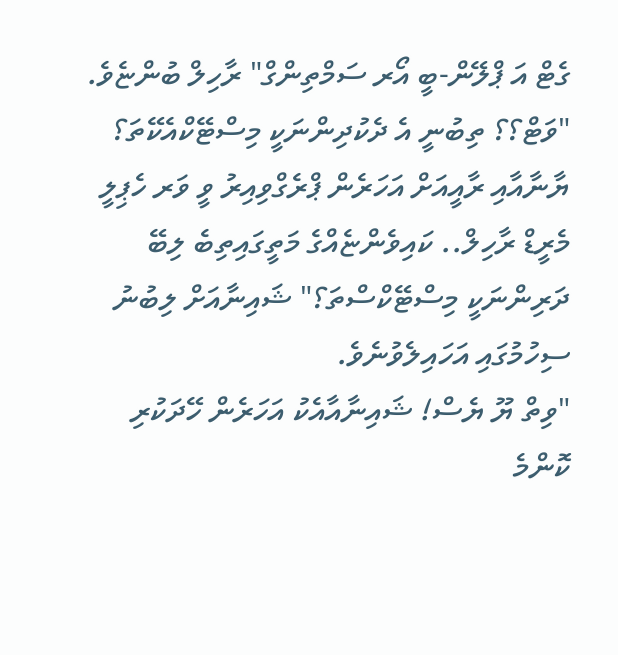ގެޓް އަ ޕްލޭން-ބީ އޯރ ސަމްތިންގް" ރާހިލް ބުންޏެވެ.
"ވަޓް؟؟ ތިބުނީ އެ ދެކުދިންނަކީ މިސްޓޭކްއެކޭތަ؟ ޔާނާއާއި ރާއީއަށް އަހަރެން ޕްރެގްވިއިރު ވީ ވަރ ހެޕިލީ މެރީޑް ރާހިލް.. ކައިވެންޏެއްގެ މަތީގައިތިބެ ލިބޭ ދަރިންނަކީ މިސްޓޭކްސްތަ؟" ޝައިނާއަށް ލިބުނު ސިހުމުގައި އަހައިލެވުނެވެ.
"ވިތް ޔޫ ޔެސް! ޝައިނާއާއެކު އަހަރެން ހޭދަކުރި ކޮންމެ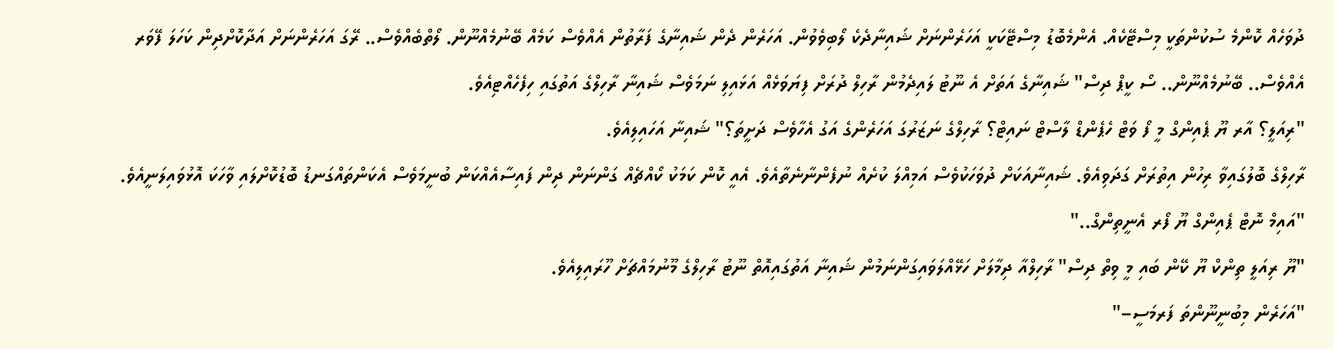ދުވަހެއް ކޮންމެ ސުކުންތަކީ މިސްޓޭކެއް. އެންމެބޮޑު މިސްޓޭކަކީ އަހަރެންނަށް ޝައިނާދެކެ ލޯބިވެވުން. އަހަރެން ދެން ޝައިނާގެ ފަރާތުން އެއްވެސް ކަމެއް ބޭނުމެއްނޫން. ލޯތްބެއްވެސް.. ރޭގަ އަހަރެންނަށް އަދާކޮށްދިން ކަހަލަ ފޭވަރ އެއްވެސް.. ބޭނުމެއްނޫން.. ސޯ ކީޕް ދިސް" ޝައިނާގެ އަތަށް އެ ނޫޓު ލައިދެމުން ރާހިލް ދުރަށް ފިޔަވަޅެއް އަޅައިލި ނަމަވެސް ޝައިނާ ރާހިލްގެ އަތުގައި ހިފެހެއްޓިއެވެ.
"ރިއަލީ؟ އާރ ޔޫ ޕެއިންގް މީ ފޯ ވަޓް ހެޕެންޑް ލާސްޓް ނައިޓް؟ ރާހިލްގެ ނަޒަރުގަ އަހަރެންގެ އަގު އެހާވެސް ދަށީތަ؟" ޝައިނާ އަހައިލިއެވެ.
ރާހިލްގެ ބޮލުގައިވާ ރިހުން އިތުރަށް ގަދަވިއެވެ. ޝައިނާއަކަށް ދުވަހަކުވެސް އަމިއްލަ ކުށެއް ނުފެންނާނެތާއެވެ. އެއީ ކޮން ކަމަކު ކޯއްޗެއް ގަންނަން ދިން ފައިސާއެއްކަން ބުނީމަވެސް އެކަންތައްގަނޑު ބޮޑުކޮށްލައި ވާހަކަ އޮޅުވައިލަނީއެވެ.
"އައިމް ނޮޓް ޕެއިންގް ޔޫ ފޯރ އެނީތިންގް.."
"ޔޫ ރިއަލީ ތިންކް ޔޫ ކޭން ބައި މީ ވިތް ދިސް" ރާހިލްއާ ދިމާލަށް ހަޅޭއްލަވައިގަންނަމުން ޝައިނާ އަތުގައިއޮތް ނޫޓު ރާހިލްގެ މޫނުމައްޗަށް ހޫރައިލިއެވެ.
"އަހަރެން މިބުނީނޫންތަ ފަރމަސީ–"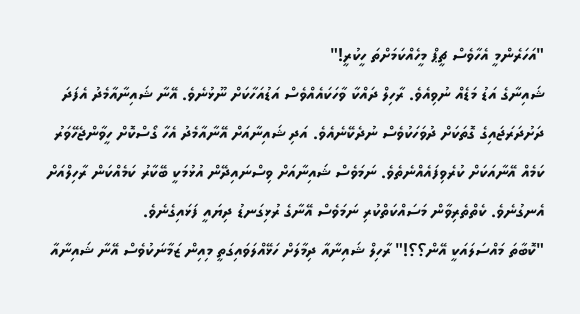"އަހަރެންމީ އެހާވެސް ޗީޕް މީހެއްކަމަށްތަ ހީކުރީ!"
ޝައިނާގެ އަޑު މަޑެއް ނުވިއެވެ. ރާހިލް ދައްކާ ވާހަކައެއްވެސް އަޑުއަހާކަށް ނޫޅުނެވެ. އޭނާ ޝައިނާއާމެދު އެފަދަ ދަށުދަރަޖައިގެ ގޮތަކަށް ދުވަހަކުވެސް ނުދެކޭނެއެވެ. އަދި ޝައިނާއަށް އޭނާއާމެދު އެހާ ގޯސްކޮށް ހީވާންޖެހޭވަރު ކަމެއް އޭނާއަކަށް ކުރެވިފައެއްނެތެވެ. ނަމަވެސް ޝައިނާއަށް ވިސްނައިދޭން އުޅުމަކީ ބޭކާރު ކަމެއްކަން ރާހިލްއަށް އެނގުނެވެ. ކެތްތެރިވާން މަސައްކަތްކުރި ނަމަވެސް އޭނާގެ ރުޅިގަނޑު ދިޔައީ ފަޅައިގެނެވެ.
"ކޮބާތަ މައްސަލައަކީ އޭން؟؟!" ރާހިލް ޝައިނާއާ ދިމާލަށް ހަޅޭއްލަވައިގަތީ މިއިން ޒަމާނަކުވެސް އޭނާ ޝައިނާއާ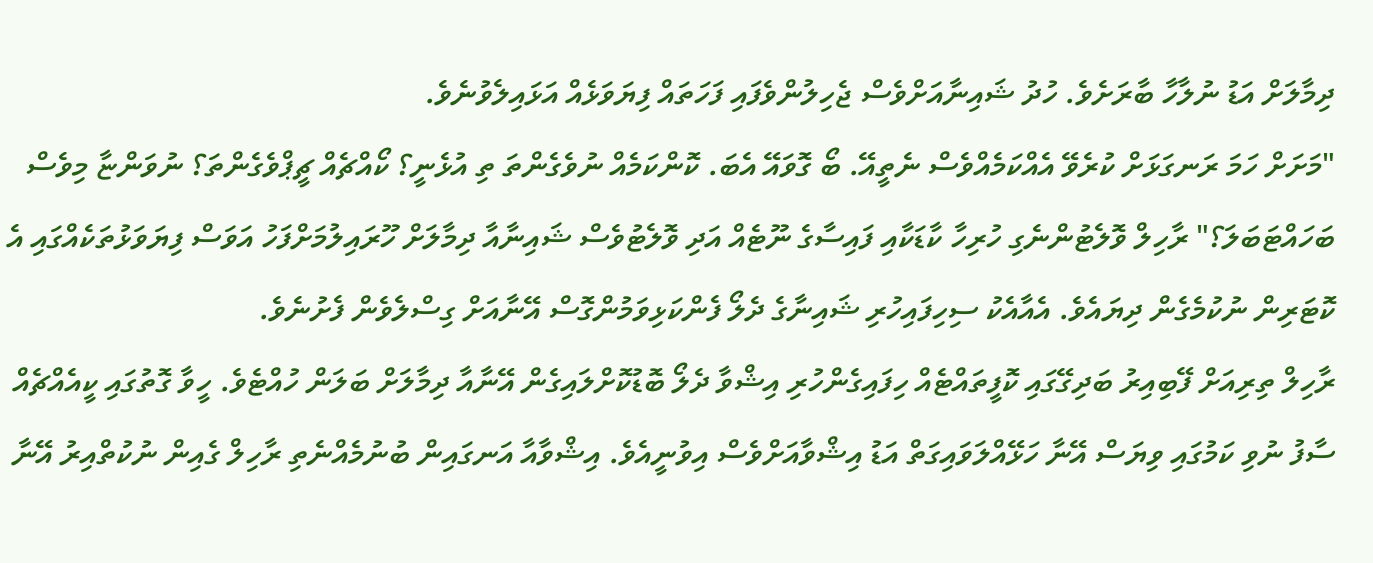ދިމާލަށް އަޑު ނުލާހާ ބާރަށެވެ. ހުދު ޝައިނާއަށްވެސް ޖެހިލުންވެފައި ފަހަތައް ފިޔަވަޅެއް އަޅައިލެވުނެވެ.
"މަށަށް ހަމަ ރަނގަޅަށް ކުރެވޭ އެއްކަމެއްވެސް ނެތީއޭ. ބޯ ގޮވައޭ އެބަ. ކޮންކަމެއް ނުވެގެންތަ ތި އުޅެނީ؟ ކޯއްޗެއް ޗީޕްވެގެންތަ؟ ނުވަންޏާ މިވެސް ބަހައްޓަބަލަ؟" ރާހިލް ވޮލެޓުންނެގި ހުރިހާ ކާޑަކާއި ފައިސާގެ ނޫޓެއް އަދި ވޮލެޓުވެސް ޝައިނާއާ ދިމާލަށް ހޫރައިލުމަށްފަހު އަވަސް ފިޔަވަޅުތަކެއްގައި އެ ކޮޓަރިން ނުކުމެގެން ދިޔައެވެ. އެއާއެކު ސިހިފައިހުރި ޝައިނާގެ ދެލޯ ފެންކަޅިވަމުންގޮސް އޭނާއަށް ގިސްލެވެން ފެށުނެވެ.
ރާހިލް ތިރިއަށް ފޭބިއިރު ބަދިގޭގައި ކޮފީތައްޓެއް ހިފައިގެންހުރި އިޝްވާ ދެލޯ ބޮޑުކޮށްލައިގެން އޭނާއާ ދިމާލަށް ބަލަން ހުއްޓެވެ. ހީވާ ގޮތުގައި ކީއެއްޗެއް ސާފު ނުވި ކަމުގައި ވިޔަސް އޭނާ ހަޅޭއްލަވައިގަތް އަޑު އިޝްވާއަށްވެސް އިވުނީއެވެ. އިޝްވާއާ އަނގައިން ބުނުމެއްނެތި ރާހިލް ގެއިން ނުކުތްއިރު އޭނާ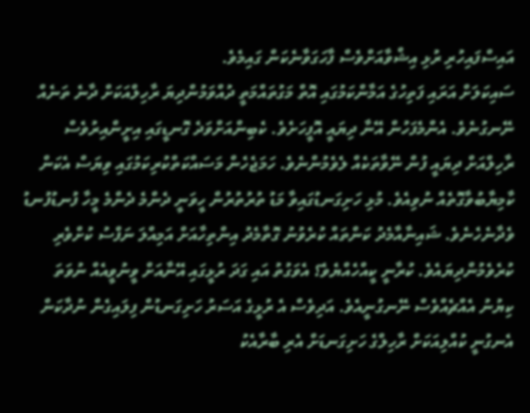އައިސްފައިހުރި ރުޅި އިޝްވާއަށްވެސް ފާހަގަވާނެކަން ގައިމެވެ.
ސައިކަލަށް އަރައި ފަތިހުގެ އަމާންކަމުގައި އޮތް މަގުތައްމަތީ ދުއްވަމުންދިޔަ ރާހިލްއަކަށް ދާނެ ތަނެއް ނޭނގުނެވެ. އެންމެފަހުން އޭނާ ދިޔައީ އޮފީހަށެވެ. ކެބިންއަށްވަދެ ގޮނޑީގައި އިށީންއިރުވެސް ރާހިލްއަށް ދިޔައީ ފުން ނޭވާތަކެއް ލެވެމުންނެވެ. ހަމަޖެހެން މަސައްކަތްކުރިކަމުގައި ވިޔަސް އެކަން ކާމިޔާބުވާގޮތެއް ނުވިއެވެ. މުޅި ހަށިގަނޑުގައިވާ މަޑު ތުރުތުރުން ހީވަނީ ދެންމެ ދެންމެ މީހާ ފުނޑުފުނޑު ވެދާނެހެނެވެ. ޝައިނާއާމެދު ކަންތައް ކުރެވުނު ގޮތާމެދު އިންތިހާއަށް އަމިއްލަ ނަފްސު ކުށްވެރި ކުރެވެމުންދިޔައެވެ. ކުރާނީ ކީއްހެއްޔެވެ؟ އެވަގުތު އައި ގަދަ ރުޅީގައި އޭނާއަށް ވީނުވީއެއް ނުވަތަ ކިޔުނު އެއްޗެއްވެސް ނޭނގުނީއެވެ. އަދިވެސް އެ ރުޅީގެ އަސަރު ހަށިގަނޑުން ފިލައިގެން ނުދާކަން އެނގުނީ ކުއްލިއަކަށް ރާހިލްގެ ހަށިގަނޑަށް އެރި ބާރާއެކު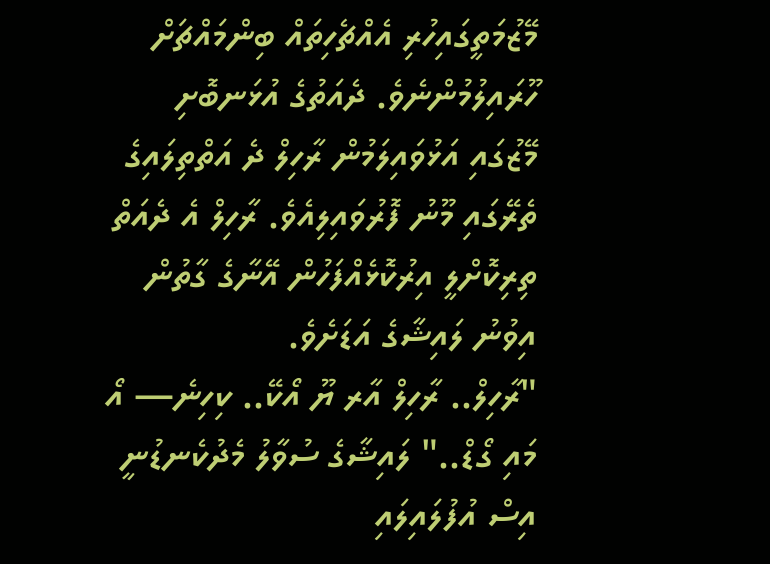މޭޒުމަތީގައިހުރި އެއްޗެހިތައް ބިންމައްޗަށް ހޫރައިލުމުންނެވެ. ދެއަތުގެ އުޅަނބޮށި މޭޒުގައި އަޅުވައިލަމުން ރާހިލް ދެ އަތްތިލައިގެ ތެރޭގައި މޫނު ފޮރުވައިލިއެވެ. ރާހިލް އެ ދެއަތް ތިރިކޮށްލީ އިރުކޮޅެއްފަހުން އޭނާގެ ގާތުން އިވުނު ލައިޝާގެ އަޑަށެވެ.
"ރާހިލް.. ރާހިލް އާރ ޔޫ އޯކޭ.. ކިހިނެ— އޯ މައި ގޯޑް.." ލައިޝާގެ ސުވާލު މެދުކެނޑުނީ އިސް އުފުލައިލައި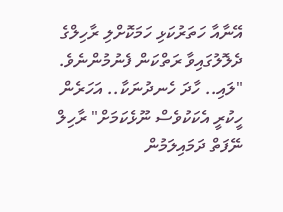އޭނާއާ ހަތަރުކަޅި ހަމަކޮށްލި ރާހިލްގެ ދެލޮލުގައިވާ ރަތްކަން ފެނުމުންނެވެ.
"ލައި.. ހާދަ ހެނދުނަކާ.. އަހަރެން ހީކުރީ އެކަކުވެސް ނޫޅެކަމަށް" ރާހިލް ނޭފަތް ދަމައިލަމުން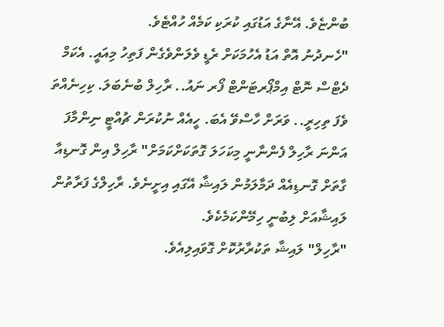ބުންޏެވެ. އޭނާގެ އަޑުގައި ކުރަކި ކަމެއް ހުއްޓެވެ.
"ހެނދުނު އޮތް އަޑު އެހުމަކަށް ރެޑީ ވެލަންވެގެން ފަތިހު މިއައީ. އެކަމް ދެޓްސް ނޮޓް އިމްޕޯރޓަންޓް ފޯރ ނައު.. ރާހިލް ބުނެބަލަ. ކިހިނެއްތަ ވެފަ ތިހިރީ.. ވަރަށް ހާސްވޭ އެބަ. ހީއެއް ނުކުރަން ޗުއްޓީ ނިންމާފަ އަންނަ ރާހިލް ފެންނާނީ މިކަހަލަ ގޮތަކަށްކަމަށް" ރާހިލް އިން ގޮނޑިއާ ގާތަށް ގޮނޑިއެއް ދަމާލަމުން ލައިޝާ އޭގައި އިށީނެވެ. ރާހިލްގެ ފަރާތުން ލައިޝާއަށް ލިބުނީ ހިމޭންކަމެކެވެ.
"ރާހިލް" ލައިޝާ ތަކުރާރުކޮށް ގޮވައިލިއެވެ.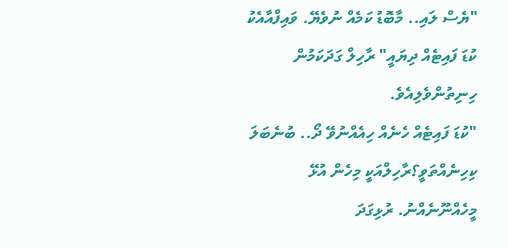"ޔެސް ލައި.. މާބޮޑު ކަމެއް ނުވެޔޭ. ވައިފްއާއެކު ކުޑަ ފައިޓެއް ދިޔައީ" ރާހިލް ގަދަކަމުން ހިނިތުންވެލިއެވެ.
"ކުޑަ ފައިޓެއް ހެނެއް ހިއެއްނުވޭ ދޯ.. ބުނެބަލަ ކިހިނެއްތަވީ؟ރާހިލްއަކީ މިހެން އުޅޭ މީހެއްނޫނެއްނު. ރުޅިގަދަ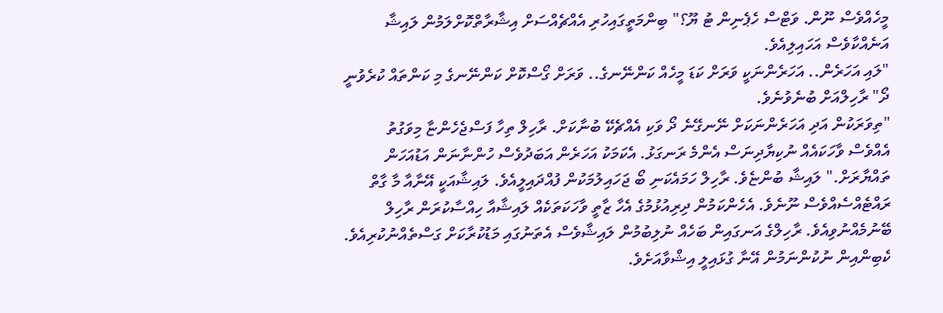މީހެއްވެސް ނޫން. ވަޓްސް ހެޕެނިން ޓު ޔޫ؟" ބިންމަތީގައިހުރި އެއްޗެއްސަށް އިޝާރާތްކޮށްލަމުން ލައިޝާ އަނެއްކާވެސް އަހައިލިއެވެ.
"ލައި އަހަރެން.. އަހަރެންނަކީ ވަރަށް ކަޑަ މީހެއް ކަންނޭނގެ.. ވަރަށް ގޯސްކޮށް ކަންނޭނގެ މި ކަންތައް ކުރެވުނީ ދޯ" ރާހިލްއަށް ބުނެވުނެވެ.
"ތިވަރަކުން އަދި އަހަރެންނަކަށް ނޭނގޭނެ ދޯ ވަކި އެއްޗެކޭ ބުނާކަށް. ރާހިލް ތިހާ ފަސްޖެހެންޏާ މިވަގުތު އެއްވެސް ވާހަކައެއް ނުކިޔާދިނަސް އެންމެ ރަނގަޅު. އެކަމަކު އަހަރެން އަބަދުވެސް ހުންނާނަން އަޑުއަހަން ތައްޔާރަށް." ލައިޝާ ބުންޏެވެ. ރާހިލް ހަމައެކަނި ބޯ ޖަހައިލުމަކުން ފުއްދައިލީއެވެ. ލައިޝާއަކީ އޭނާއާ މާ ގާތް ރައްޓެއްސެއްވެސް ނޫނެވެ. އެހެންކަމުން ދިރިއުޅުމުގެ އެހާ ޒާތީ ވާހަކަތަކެއް ލައިޝާއާ ހިއްސާކުރަން ރާހިލް ބޭނުމެއްނުވިއެވެ. ރާހިލްގެ އަނގައިން ބަހެއް ނުލިބުމުން ލައިޝާވެސް އެތަނުގައި މަޑުކުރާކަށް ގަސްތެއްނުކުރިއެވެ. ކެބިންއިން ނުކުންނަމުން އޭނާ ގުޅައިލީ އިޝްވާއަށެވެ.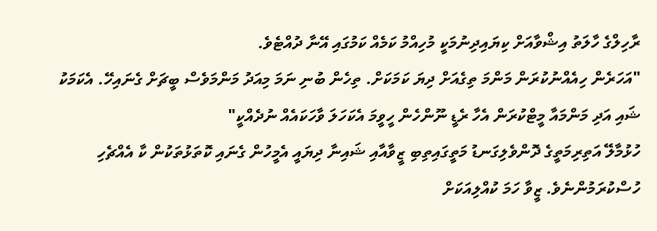ރާހިލްގެ ހާލަތު އިޝްވާއަށް ކިޔައިދިނުމަކީ މުހިއްމު ކަމެއް ކަމުގައި އޭނާ ދުއްޓެވެ.
"އަހަރެން ހިއެއްނުކުރަން މަންމަ ތިގެއަށް ދިޔަ ކަމަކަށް. ތިހެން ބުނި ނަމަ މިއަދު މަންމަވެސް ބީޗަށް ގެނައިހޭ. އެކަމަކު ޝައި އަދި މަންމައާ މީޓްކުރަން އެހާ ރެޑީ ނޫންހެން ހީވީމަ އެކަހަލަ ވާހަކައެއް ނުދެއްކީ"
ހުޅުމާލޭ އަތިރިމަތީގެ ދޮންވެލިގަނޑު މަތީގައިތިބި ޒީވާއާއި ޝައިނާ ދިޔައީ އެމީހުން ގެނައި ކޮތަޅުތަކުން ކާ އެއްޗެހި ހުސްކުރަމުންނެވެ. ޒީވާ ހަމަ ކުއްލިއަކަށް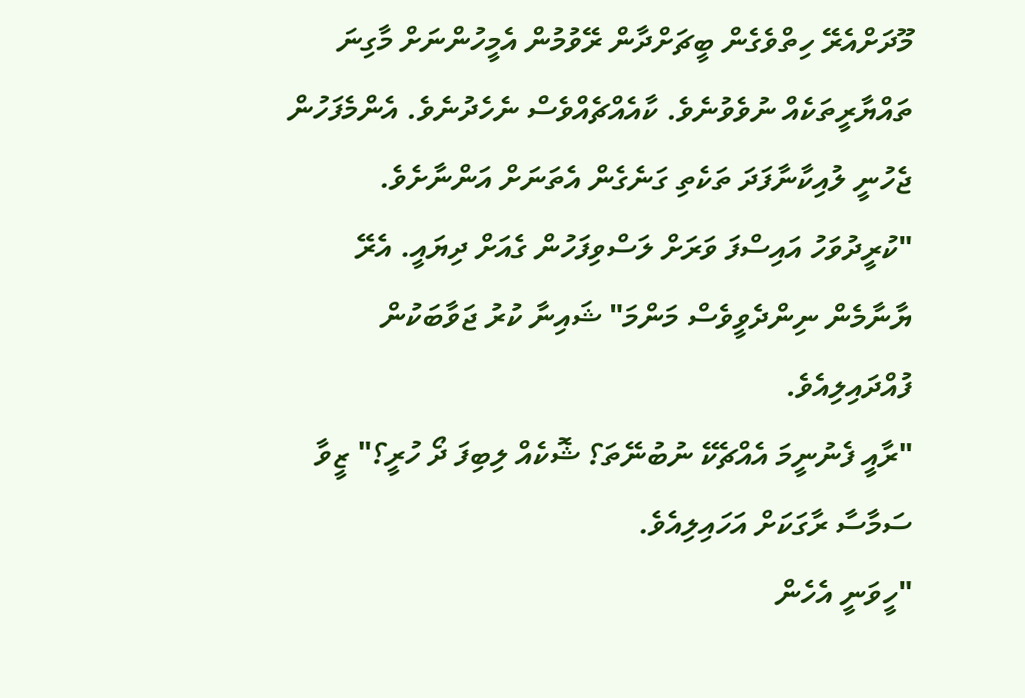މޫދަށްއެރޭ ހިތްވެގެން ބީޗަށްދާން ރޭވުމުން އެމީހުންނަށް މާގިނަ ތައްޔާރީތަކެއް ނުވެވުނެވެ. ކާއެއްޗެއްވެސް ނެހެދުނެވެ. އެންމެފަހުން ޖެހުނީ ލުއިކާނާފަދަ ތަކެތި ގަނެގެން އެތަނަށް އަންނާށެވެ.
"ކުރީދުވަހު އައިސްފަ ވަރަށް ލަސްވިފަހުން ގެއަށް ދިޔައީ. އެރޭ ޔާނާމެން ނިންދެވީވެސް މަންމަ" ޝައިނާ ކުރު ޖަވާބަކުން ފުއްދައިލިއެވެ.
"ރާއީ ފެނުނީމަ އެއްޗެކޭ ނުބުނޭތަ؟ ޝޮކެއް ލިބިފަ ދޯ ހުރީ؟" ޒީވާ ސަމާސާ ރާގަކަށް އަހައިލިއެވެ.
"ހީވަނީ އެހެން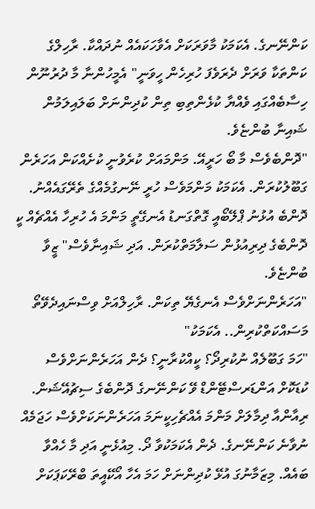ކަންނޭނގެ. އެކަމަކު މާވަރަކަށް އެވާހަކައެއް ނުދައްކާ. ރާހިލްގެ ކަންތަކާ ވަރަށް ދެރަވެފަ ހުރިހެން ހީވަނީ" އެމީހުންނާ މާ ދުރުނޫން ހިސާބެއްގައި ވެއްޔާ ކުޅެންތިބި ތިން ކުދިންނަށް ބަލައިލަމުން ޝައިނާ ބުންޏެވެ.
"ދޮންބެވެސް މާ ބޯ ހަރީއޭ. މަންމައަށް ކުރެވުނީ ކުށެއްކަން އަހަރެން ގަބޫލުކުރަން. އެކަމަކު މަންމަވެސް ހުރީ ނޭނގުމެއްގެ ތެރޭގައެއްނު. ދޮންބެ އުޅުނު ޕްލޭބޯއީ ގޮތްގަނޑު އެނގޭތީ މަންމަ އެ ހުރިހާ އެއްޗެއް ކީ ދޮންބެގެ ދިރިއުޅުން ސަލާމަތްކުރަން. އަދި ޝައިނާވެސް" ޒީވާ ބުންޏެވެ.
"އަހަރެންނަށްވެސް އެނގެޔޭ ތިކަން. ރާހިލްއަށް ވިސްނައިދެވޭތޯ މަސައްކަތްކުރިން.. އެކަމަކު"
"ހަމަ ގަބޫލެއް ނުކުރިދޯ؟ ކީއްކުރާނީ؟ ދެން އަހަރެންނަށްވެސް ކުޑަކޮށް އަންޑަރސްޓޭންޑް ވޭ ކަންނޭނގެ ދޮންބެގެ ސިޗުއޭޝަން. ރިއާންއާ ދިމާލަށް މަންމަ އެއްޗެހިކީނަމަ އަހަރެންނަކަށްވެސް ހަޖަމެއް ނުވާނެ ކަންނޭނގެ. ދެން އެކަމަކުވާ ދޯ. މިއުޅެނީ އަދި މާ ހެއްވާ ބައެއް. މިޒަމާނުގަ އުޅޭ ކުދިންނަށް ހަމަ އެހާ އޯކޭއީތަ ބްރޭކަޕަކަށް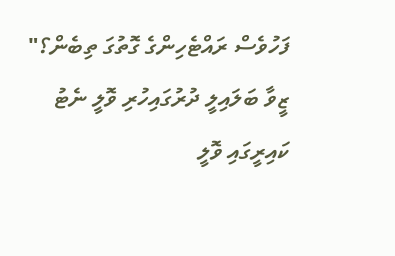ފަހުވެސް ރައްޓެހިންގެ ގޮތުގަ ތިބެން؟" ޒީވާ ބަލައިލީ ދުރުގައިހުރި ވޮލީ ނެޓު ކައިރީގައި ވޮލީ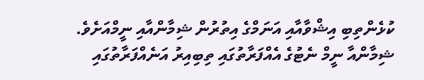ކުޅެންތިބި އިޝްވާއާއި އަނަމްގެ އިތުރުން ޝިމާންއާއި ނީމްއަށެވެ. ޝިމާންއާ ނީމް ނެޓުގެ އެއްފަރާތުގައި ތިބިއިރު އަނެއްފަރާތުގައި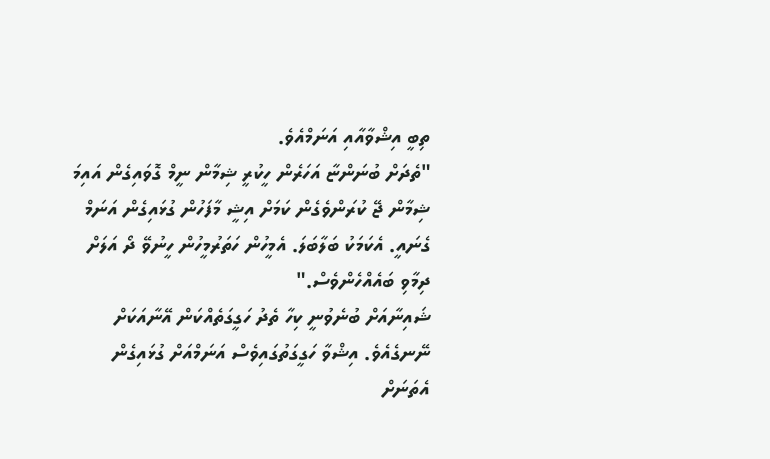ތިބީ އިޝްވާއާއި އަނަމްއެވެ.
"ތެދަށް ބުނަންޏާ އަހަރެން ހީކުރީ ޝިމާން ނީމް ގޮވައިގެން އައިމަ ޝިމާން ޖޭ ކުރަންވެގެން ކަމަށް އިޝީ މާފަހުން ގުޅައިގެން އަނަމް ގެނައީ. އެކަމަކު ބަލާބަލަ. އެމީހުން ހަތަރުމީހުން ހީނުވޭ ދޯ އަލަށް ދިމާވި ބައެއްހެންވެސް."
ޝައިނާއަށް ބުނެވުނީ ކިހާ ތެދު ހަގީގަތެއްކަން އޭނާއަކަށް ނޭނގެއެވެ. އިޝްވާ ހަގީގަތުގައިވެސް އަނަމްއަށް ގުޅައިގެން އެތަނަށް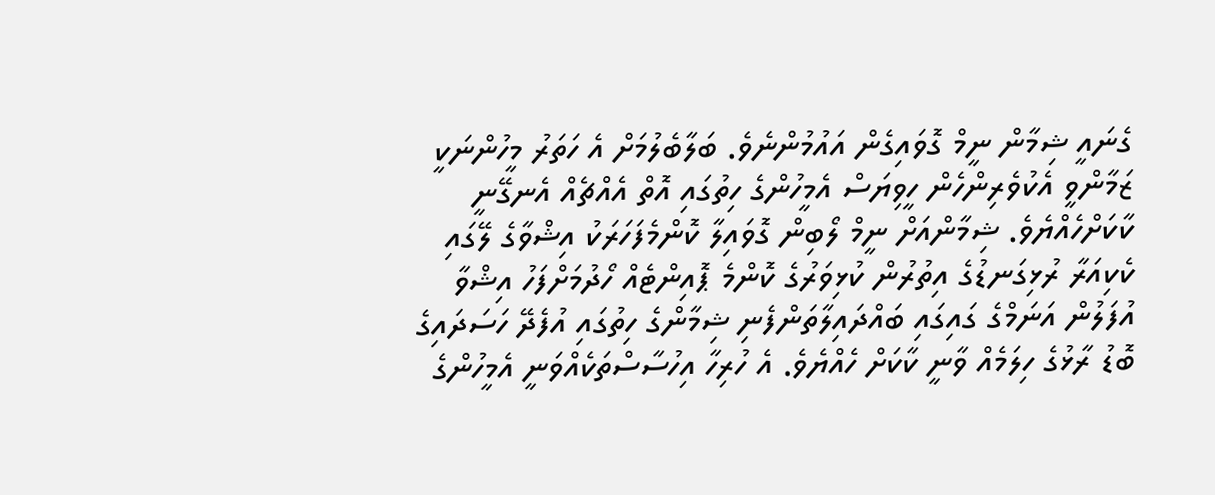ގެނައީ ޝިމާން ނީމް ގޮވައިގެން އައުމުންނެވެ. ބަލާބެލުމަށް އެ ހަތަރު މީހުންނަކީ ޒަމާންވީ އެކުވެރިންހެން ހީވިޔަސް އެމީހުންގެ ހިތުގައި އޮތް އެއްޗެއް އެނގޭނީ ކާކަށްހެއްޔެވެ. ޝިމާންއަށް ނީމް ލޯބިން ގޮވައިލާ ކޮންމެފަހަރަކު އިޝްވާގެ ލޭގައި ކެކިއަރާ ރުޅިގަނޑުގެ އިތުރުން ކުޅިވަރުގެ ކޮންމެ ޕޮއިންޓެއް ހޯދުމަށްފަހު އިޝްވާ އުފަލުން އަނަމްގެ ގައިގައި ބައްދައިލާތަންފެނި ޝިމާންގެ ހިތުގައި އުފެދޭ ހަސަދައިގެ ބޮޑު ރާޅުގެ ހިލަމެއް ވާނީ ކާކަށް ހެއްޔެވެ. އެ ހުރިހާ އިހުސާސްތަކެއްވަނީ އެމީހުންގެ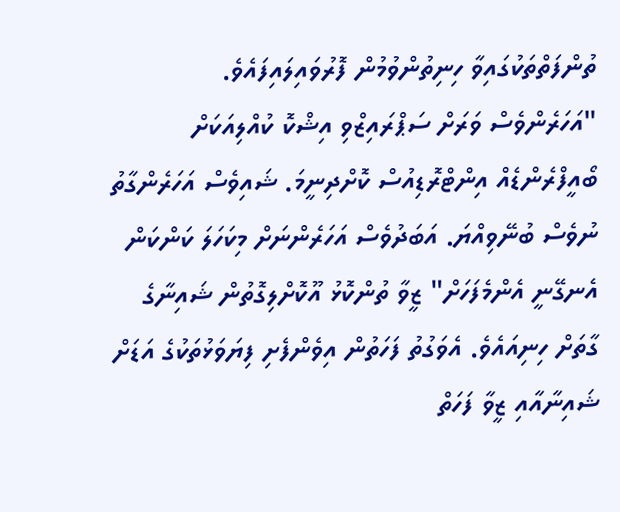ތުންފަތްތަކުގައިވާ ހިނިތުންވުމުން ފޮރުވައިލައިފައެވެ.
"އަހަރެންވެސް ވަރަށް ސަޕްރައިޒްވި އިޝްކޮ ކުއްލިއަކަށް ބޯއީފްރެންޑެއް އިންޓްރޮޑިއުސް ކޮށްދިނީމަ. ޝައިވެސް އަހަރެންގާތު ނުވެސް ބުނޭވިއްޔަ. އަބަދުވެސް އަހަރެންނަށް މިކަހަލަ ކަންކަން އެނގޭނީ އެންމެފަހަށް" ޒީވާ ތުންކޮޅު އޫކޮށްލިގޮތުން ޝައިނާގެ ގާތަށް ހިނިއައެވެ. އެވަގުތު ފަހަތުން އިވެންފެށި ފިޔަވަޅުތަކުގެ އަޑަށް ޝައިނާއާއި ޒީވާ ފަހަތް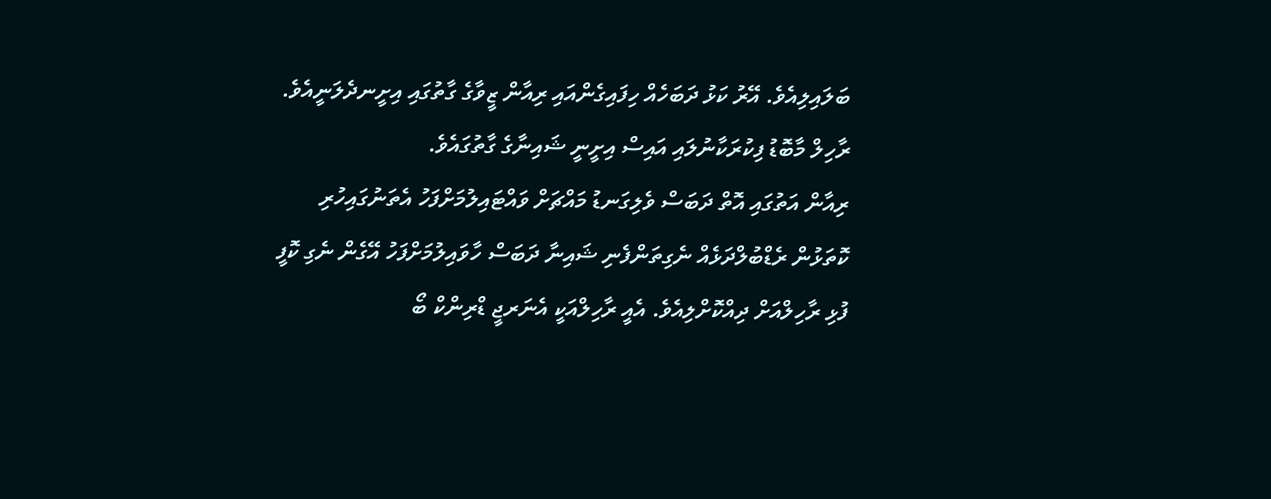ބަލައިލިއެވެ. އޭރު ކަޅު ދަބަހެއް ހިފައިގެންއައި ރިއާން ޒީވާގެ ގާތުގައި އިށީނދެލަނީއެވެ. ރާހިލް މާބޮޑު ފިކުރަކާނުލައި އައިސް އިށީނީ ޝައިނާގެ ގާތުގައެވެ.
ރިއާން އަތުގައި އޮތް ދަބަސް ވެލިގަނޑު މައްޗަށް ވައްޓައިލުމަށްފަހު އެތަނުގައިހުރި ކޮތަޅުން ރެޑްބުލްދަޅެއް ނެގިތަންފެނި ޝައިނާ ދަބަސް ހާވައިލުމަށްފަހު އޭގެން ނެގި ކޮފީ ފުޅި ރާހިލްއަށް ދިއްކޮށްލިއެވެ. އެއީ ރާހިލްއަކީ އެނަރޖީ ޑްރިންކް ބޯ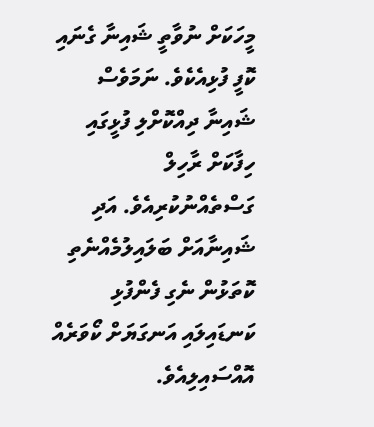މީހަކަށް ނުވާތީ ޝައިނާ ގެނައި ކޮފީ ފުޅިއެކެވެ. ނަމަވެސް ޝައިނާ ދިއްކޮށްލި ފުޅީގައި ހިފާކަށް ރާހިލް ގަސްތެއްނުކުރިއެވެ. އަދި ޝައިނާއަށް ބަލައިލުމެއްނެތި ކޮތަޅުން ނެގި ފެންފުޅި ކަނޑައިލައި އަނގަޔަށް ކޯވަރެއް އޮއްސައިލިއެވެ.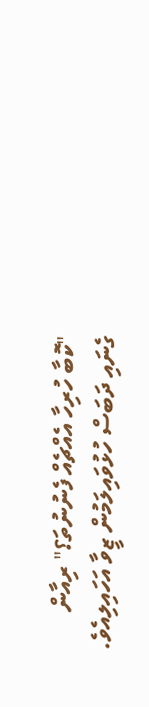"ކޮބާ ހުރިހާ އެއްޗެއް ފެނުނުތަ؟" ރިއާން ގެނައި ދަބަސް ހުޅުވައިލަމުން ޒީވާ އަހައިލިއެވެ.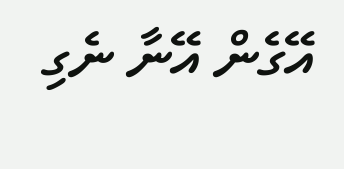އޭގެން އޭނާ ނެގި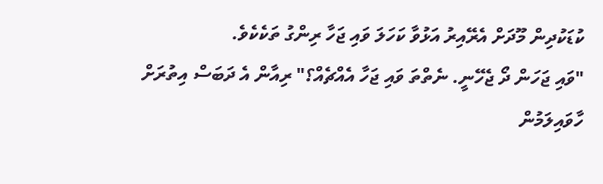ކުޑަކުދިން މޫދަށް އެރޭއިރު އަޅުވާ ކަހަލަ ވައި ޖަހާ ރިންގު ތަކެކެވެ.
"ވައި ޖަހަން ދޯ ޖެހޭނީ. ނެތްތަ ވައި ޖަހާ އެއްޗެއް؟" ރިއާން އެ ދަބަސް އިތުރަށް ހާވައިލަމުން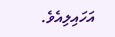އަހައިލިއެވެ.